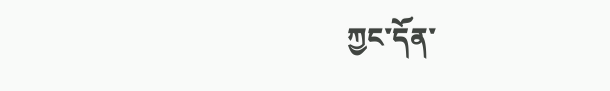ཀྱང་དོན་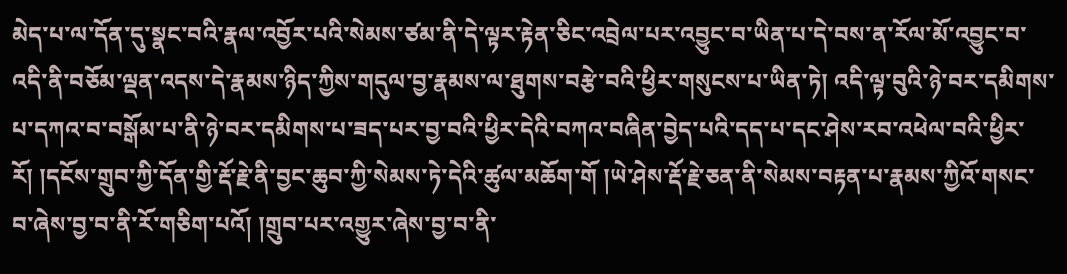མེད་པ་ལ་དོན་དུ་སྣང་བའི་རྣལ་འབྱོར་པའི་སེམས་ཙམ་ནི་དེ་ལྟར་རྟེན་ཅིང་འབྲེལ་པར་འབྱུང་བ་ཡིན་པ་དེ་བས་ན་རོལ་མོ་འབྱུང་བ་འདི་ནི་བཅོམ་ལྡན་འདས་དེ་རྣམས་ཉིད་ཀྱིས་གདུལ་བྱ་རྣམས་ལ་ཐུགས་བརྩེ་བའི་ཕྱིར་གསུངས་པ་ཡིན་ཏེ། འདི་ལྟ་བུའི་ཉེ་བར་དམིགས་པ་དཀའ་བ་བསྒོམ་པ་ནི་ཉེ་བར་དམིགས་པ་ཟད་པར་བྱ་བའི་ཕྱིར་དེའི་བཀའ་བཞིན་བྱེད་པའི་དད་པ་དང་ཤེས་རབ་འཕེལ་བའི་ཕྱིར་རོ། །དངོས་གྲུབ་ཀྱི་དོན་གྱི་རྡོ་རྗེ་ནི་བྱང་ཆུབ་ཀྱི་སེམས་ཏེ་དེའི་ཚུལ་མཆོག་གོ །ཡེ་ཤེས་རྡོ་རྗེ་ཅན་ནི་སེམས་བརྟན་པ་རྣམས་ཀྱིའོ་གསང་བ་ཞེས་བྱ་བ་ནི་རོ་གཅིག་པའོ། །གྲུབ་པར་འགྱུར་ཞེས་བྱ་བ་ནི་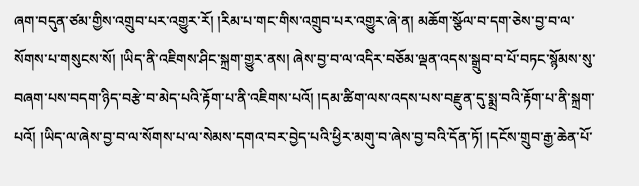ཞག་བདུན་ཙམ་གྱིས་འགྲུབ་པར་འགྱུར་རོ། །རིམ་པ་གང་གིས་འགྲུབ་པར་འགྱུར་ཞེ་ན། མཆོག་སྩོལ་བ་དག་ཅེས་བྱ་བ་ལ་སོགས་པ་གསུངས་སོ། །ཡིད་ནི་འཇིགས་ཤིང་སྐྲག་གྱུར་ནས། ཞེས་བྱ་བ་ལ་འདིར་བཅོམ་ལྡན་འདས་སྒྲུབ་བ་པོ་བཏང་སྙོམས་སུ་བཞག་པས་བདག་ཉིད་བརྩེ་བ་མེད་པའི་རྟོག་པ་ནི་འཇིགས་པའོ། །དམ་ཚིག་ལས་འདས་པས་བརྫུན་དུ་སྨྲ་བའི་རྟོག་པ་ནི་སྐྲག་པའོ། །ཡིད་ལ་ཞེས་བྱ་བ་ལ་སོགས་པ་ལ་སེམས་དགའ་བར་བྱེད་པའི་ཕྱིར་མགུ་བ་ཞེས་བྱ་བའི་དོན་ཏོ། །དངོས་གྲུབ་རྒྱ་ཆེན་པོ་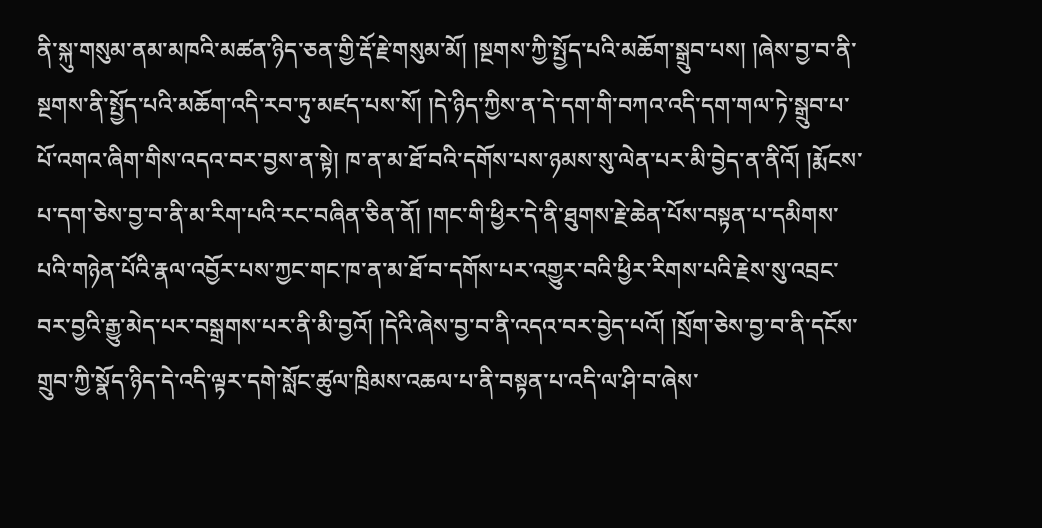ནི་སྐུ་གསུམ་ནམ་མཁའི་མཚན་ཉིད་ཅན་གྱི་རྡོ་རྗེ་གསུམ་མོ། །སྔགས་ཀྱི་སྤྱོད་པའི་མཆོག་སྒྲུབ་པས། །ཞེས་བྱ་བ་ནི་སྔགས་ནི་སྤྱོད་པའི་མཆོག་འདི་རབ་ཏུ་མཛད་པས་སོ། །དེ་ཉིད་ཀྱིས་ན་དེ་དག་གི་བཀའ་འདི་དག་གལ་ཏེ་སྒྲུབ་པ་པོ་འགའ་ཞིག་གིས་འདའ་བར་བྱས་ན་སྟེ། ཁ་ན་མ་ཐོ་བའི་དགོས་པས་ཉམས་སུ་ལེན་པར་མི་བྱེད་ན་ནིའོ། །རྨོངས་པ་དག་ཅེས་བྱ་བ་ནི་མ་རིག་པའི་རང་བཞིན་ཅིན་ནོ། །གང་གི་ཕྱིར་དེ་ནི་ཐུགས་རྗེ་ཆེན་པོས་བསྟན་པ་དམིགས་པའི་གཉེན་པོའི་རྣལ་འབྱོར་པས་ཀྱང་གང་ཁ་ན་མ་ཐོ་བ་དགོས་པར་འགྱུར་བའི་ཕྱིར་རིགས་པའི་རྗེས་སུ་འབྲང་བར་བྱའི་རྒྱུ་མེད་པར་བསྒྲགས་པར་ནི་མི་བྱའོ། །དེའི་ཞེས་བྱ་བ་ནི་འདའ་བར་བྱེད་པའོ། །སྲོག་ཅེས་བྱ་བ་ནི་དངོས་གྲུབ་ཀྱི་སྣོད་ཉིད་དེ་འདི་ལྟར་དགེ་སློང་ཚུལ་ཁྲིམས་འཆལ་པ་ནི་བསྟན་པ་འདི་ལ་ཤི་བ་ཞེས་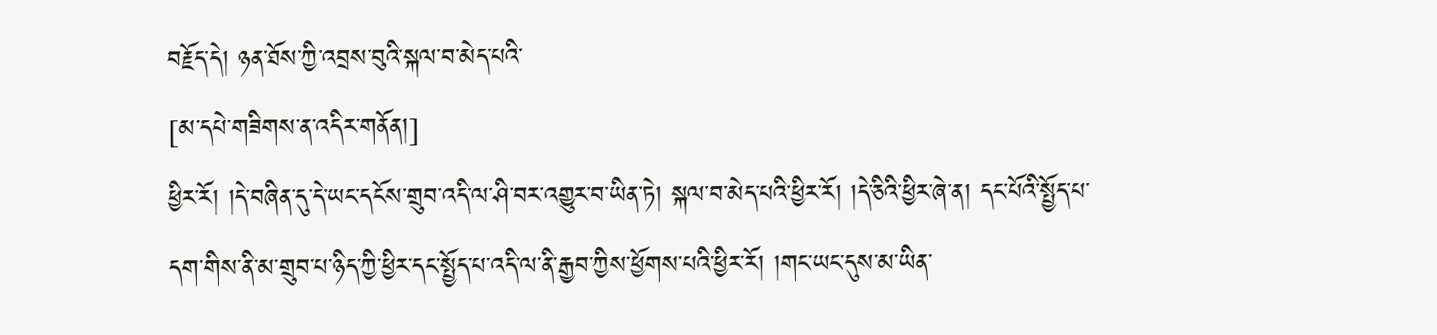བརྗོད་དེ། ཉན་ཐོས་ཀྱི་འབྲས་བུའི་སྐལ་བ་མེད་པའི་
[མ་དཔེ་གཟིགས་ན་འདིར་གནོན།]
ཕྱིར་རོ། །དེ་བཞིན་དུ་དེ་ཡང་དངོས་གྲུབ་འདི་ལ་ཤི་བར་འགྱུར་བ་ཡིན་ཏེ། སྐལ་བ་མེད་པའི་ཕྱིར་རོ། །དེ་ཅིའི་ཕྱིར་ཞེ་ན། དང་པོའི་སྤྱོད་པ་དག་གིས་ནི་མ་གྲུབ་པ་ཉིད་ཀྱི་ཕྱིར་དང་སྤྱོད་པ་འདི་ལ་ནི་རྒྱབ་ཀྱིས་ཕྱོགས་པའི་ཕྱིར་རོ། །གང་ཡང་དུས་མ་ཡིན་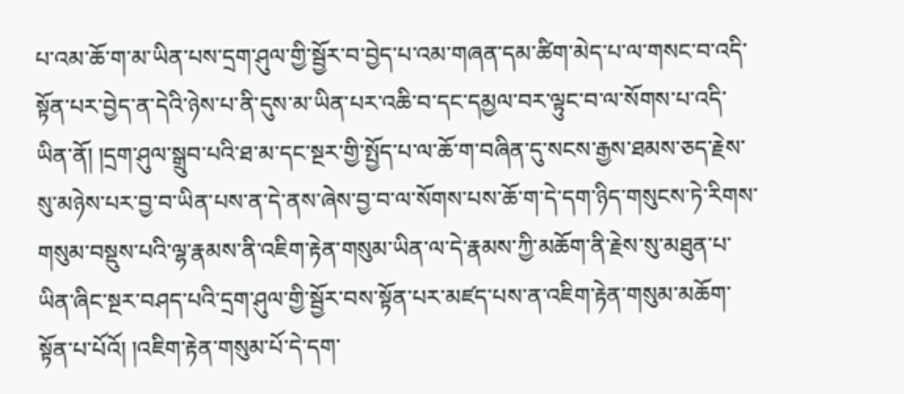པ་འམ་ཆོ་ག་མ་ཡིན་པས་དྲག་ཤུལ་གྱི་སྦྱོར་བ་བྱེད་པ་འམ་གཞན་དམ་ཚིག་མེད་པ་ལ་གསང་བ་འདི་སྟོན་པར་བྱེད་ན་དེའི་ཉེས་པ་ནི་དུས་མ་ཡིན་པར་འཆི་བ་དང་དམྱལ་བར་ལྟུང་བ་ལ་སོགས་པ་འདི་ཡིན་ནོ། །དྲག་ཤུལ་སྒྲུབ་པའི་ཐ་མ་དང་སྔར་གྱི་སྤྱོད་པ་ལ་ཆོ་ག་བཞིན་དུ་སངས་རྒྱས་ཐམས་ཅད་རྗེས་སུ་མཉེས་པར་བྱ་བ་ཡིན་པས་ན་དེ་ནས་ཞེས་བྱ་བ་ལ་སོགས་པས་ཆོ་ག་དེ་དག་ཉིད་གསུངས་ཏེ་རིགས་གསུམ་བསྡུས་པའི་ལྷ་རྣམས་ནི་འཇིག་རྟེན་གསུམ་ཡིན་ལ་དེ་རྣམས་ཀྱི་མཆོག་ནི་རྗེས་སུ་མཐུན་པ་ཡིན་ཞིང་སྔར་བཤད་པའི་དྲག་ཤུལ་གྱི་སྦྱོར་བས་སྟོན་པར་མཛད་པས་ན་འཇིག་རྟེན་གསུམ་མཆོག་སྟོན་པ་པོའོ། །འཇིག་རྟེན་གསུམ་པོ་དེ་དག་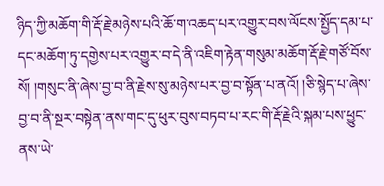ཉིད་ཀྱི་མཆོག་གི་རྡོ་རྗེ་མཉེས་པའི་ཆོ་ག་འཆད་པར་འགྱུར་བས་ལོངས་སྤྱོད་དམ་པ་དང་མཆོག་ཏུ་དགྱེས་པར་འགྱུར་བ་དེ་ནི་འཇིག་རྟེན་གསུམ་མཆོག་རྡོ་རྗེ་གཙོ་བོས་སོ། །གསུང་ནི་ཞེས་བྱ་བ་ནི་རྗེས་སུ་མཉེས་པར་བྱ་བ་སྟོན་པ་ནའོ། །ཅི་སྙེད་པ་ཞེས་བྱ་བ་ནི་སྔར་བསྟེན་ནས་གང་དུ་ཕུར་བུས་བཏབ་པ་རང་གི་རྡོ་རྗེའི་སྐམ་པས་ཕྱུང་ནས་ཡེ་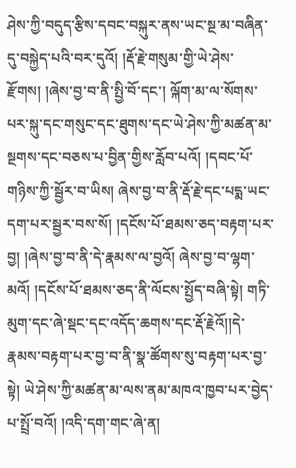ཤེས་ཀྱི་བདུད་རྩིས་དབང་བསྐུར་ནས་ཡང་སྔ་མ་བཞིན་དུ་བསྐྱེད་པའི་བར་དུའོ། །རྡོ་རྗེ་གསུམ་གྱི་ཡེ་ཤེས་རྫོགས། །ཞེས་བྱ་བ་ནི་སྤྱི་བོ་དང་། ལྐོག་མ་ལ་སོགས་པར་སྐུ་དང་གསུང་དང་ཐུགས་དང་ཡེ་ཤེས་ཀྱི་མཚན་མ་སྔགས་དང་བཅས་པ་བྱིན་གྱིས་རློབ་པའོ། །དབང་པོ་གཉིས་ཀྱི་སྦྱོར་བ་ཡིས། ཞེས་བྱ་བ་ནི་རྡོ་རྗེ་དང་པདྨ་ཡང་དག་པར་སྦྱར་བས་སོ། །དངོས་པོ་ཐམས་ཅད་བརྟག་པར་བྱ། །ཞེས་བྱ་བ་ནི་དེ་རྣམས་ལ་བྱའོ། ཞེས་བྱ་བ་ལྷག་མའོ། །དངོས་པོ་ཐམས་ཅད་ནི་ལོངས་སྤྱོད་བཞི་སྟེ། གཏི་མུག་དང་ཞེ་སྡང་དང་འདོད་ཆགས་དང་རྡོ་རྗེའོ།།དེ་རྣམས་བརྟག་པར་བྱ་བ་ནི་སྣ་ཚོགས་སུ་བརྟག་པར་བྱ་སྟེ། ཡེ་ཤེས་ཀྱི་མཚན་མ་ལས་ནམ་མཁའ་ཁྱབ་པར་བྱེད་པ་སྤྲོ་བའོ། །འདི་དག་གང་ཞེ་ན།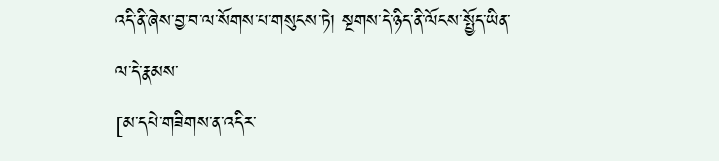འདི་ནི་ཞེས་བྱ་བ་ལ་སོགས་པ་གསུངས་ཏེ། སྔགས་དེ་ཉིད་ནི་ལོངས་སྤྱོད་ཡིན་ལ་དེ་རྣམས་
[མ་དཔེ་གཟིགས་ན་འདིར་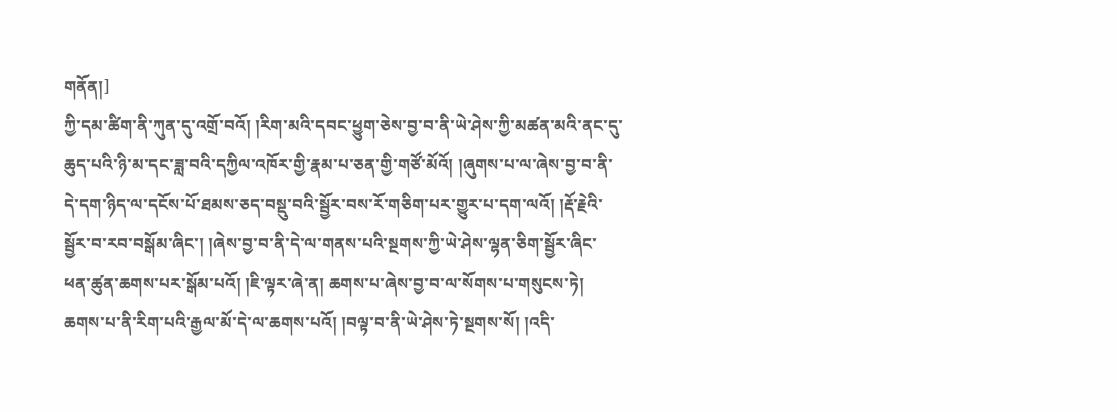གནོན།]
ཀྱི་དམ་ཚིག་ནི་ཀུན་དུ་འགྲོ་བའོ། །རིག་མའི་དབང་ཕྱུག་ཅེས་བྱ་བ་ནི་ཡེ་ཤེས་ཀྱི་མཚན་མའི་ནང་དུ་ཆུད་པའི་ཉི་མ་དང་ཟླ་བའི་དཀྱིལ་འཁོར་གྱི་རྣམ་པ་ཅན་གྱི་གཙོ་མོའོ། །ཞུགས་པ་ལ་ཞེས་བྱ་བ་ནི་དེ་དག་ཉིད་ལ་དངོས་པོ་ཐམས་ཅད་བསྡུ་བའི་སྦྱོར་བས་རོ་གཅིག་པར་གྱུར་པ་དག་ལའོ། །རྡོ་རྗེའི་སྦྱོར་བ་རབ་བསྒོམ་ཞིང་། །ཞེས་བྱ་བ་ནི་དེ་ལ་གནས་པའི་སྔགས་ཀྱི་ཡེ་ཤེས་ལྷན་ཅིག་སྦྱོར་ཞིང་ཕན་ཚུན་ཆགས་པར་སྒོམ་པའོ། །ཇི་ལྟར་ཞེ་ན། ཆགས་པ་ཞེས་བྱ་བ་ལ་སོགས་པ་གསུངས་ཏེ། ཆགས་པ་ནི་རིག་པའི་རྒྱལ་མོ་དེ་ལ་ཆགས་པའོ། །བལྟ་བ་ནི་ཡེ་ཤེས་ཏེ་སྔགས་སོ། །འདི་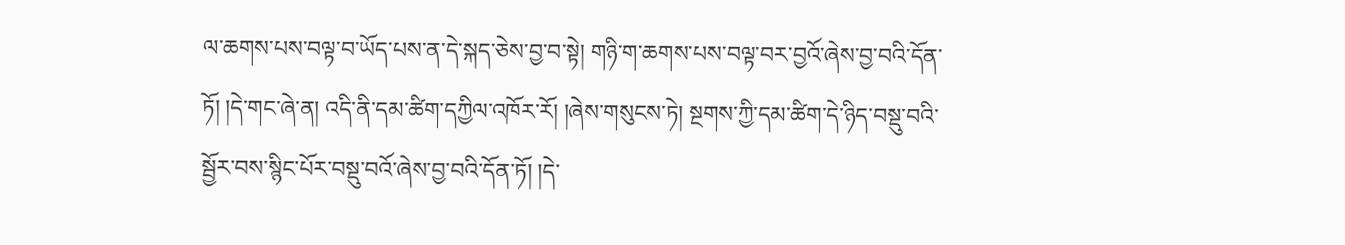ལ་ཆགས་པས་བལྟ་བ་ཡོད་པས་ན་དེ་སྐད་ཅེས་བྱ་བ་སྟེ། གཉི་ག་ཆགས་པས་བལྟ་བར་བྱའོ་ཞེས་བྱ་བའི་དོན་ཏོ། །དེ་གང་ཞེ་ན། འདི་ནི་དམ་ཚིག་དཀྱིལ་འཁོར་རོ། །ཞེས་གསུངས་ཏེ། སྔགས་ཀྱི་དམ་ཚིག་དེ་ཉིད་བསྡུ་བའི་སྦྱོར་བས་སྙིང་པོར་བསྡུ་བའོ་ཞེས་བྱ་བའི་དོན་ཏོ། །དེ་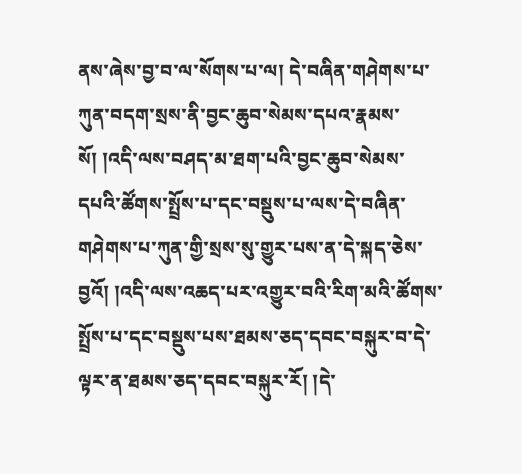ནས་ཞེས་བྱ་བ་ལ་སོགས་པ་ལ། དེ་བཞིན་གཤེགས་པ་ཀུན་བདག་སྲས་ནི་བྱང་ཆུབ་སེམས་དཔའ་རྣམས་སོ། །འདི་ལས་བཤད་མ་ཐག་པའི་བྱང་ཆུབ་སེམས་དཔའི་ཚོགས་སྤྲོས་པ་དང་བསྡུས་པ་ལས་དེ་བཞིན་གཤེགས་པ་ཀུན་གྱི་སྲས་སུ་གྱུར་པས་ན་དེ་སྐད་ཅེས་བྱའོ། །འདི་ལས་འཆད་པར་འགྱུར་བའི་རིག་མའི་ཚོགས་སྤྲོས་པ་དང་བསྡུས་པས་ཐམས་ཅད་དབང་བསྐུར་བ་དེ་ལྟར་ན་ཐམས་ཅད་དབང་བསྐུར་རོ། །དེ་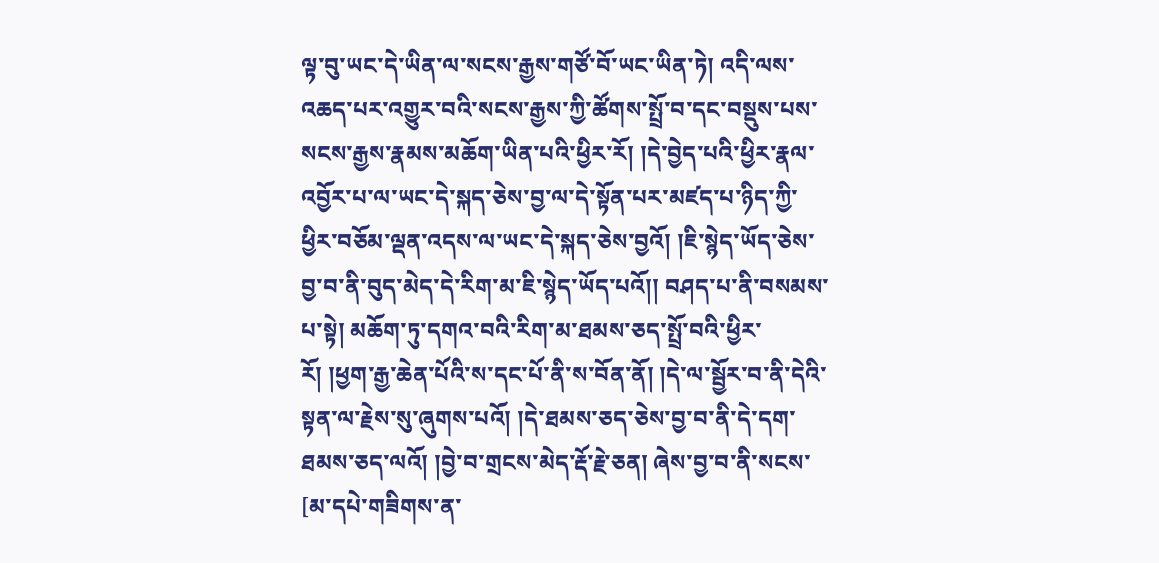ལྟ་བུ་ཡང་དེ་ཡིན་ལ་སངས་རྒྱས་གཙོ་བོ་ཡང་ཡིན་ཏེ། འདི་ལས་འཆད་པར་འགྱུར་བའི་སངས་རྒྱས་ཀྱི་ཚོགས་སྤྲོ་བ་དང་བསྡུས་པས་སངས་རྒྱས་རྣམས་མཆོག་ཡིན་པའི་ཕྱིར་རོ། །དེ་བྱེད་པའི་ཕྱིར་རྣལ་འབྱོར་པ་ལ་ཡང་དེ་སྐད་ཅེས་བྱ་ལ་དེ་སྟོན་པར་མཛད་པ་ཉིད་ཀྱི་ཕྱིར་བཅོམ་ལྡན་འདས་ལ་ཡང་དེ་སྐད་ཅེས་བྱའོ། །ཇི་སྙེད་ཡོད་ཅེས་བྱ་བ་ནི་བུད་མེད་དེ་རིག་མ་ཇི་སྙེད་ཡོད་པའོ།། བཤད་པ་ནི་བསམས་པ་སྟེ། མཆོག་ཏུ་དགའ་བའི་རིག་མ་ཐམས་ཅད་སྤྲོ་བའི་ཕྱིར་རོ། །ཕྱག་རྒྱ་ཆེན་པོའི་ས་དང་པོ་ནི་ས་བོན་ནོ། །དེ་ལ་སྦྱོར་བ་ནི་དེའི་སྟན་ལ་རྗེས་སུ་ཞུགས་པའོ། །དེ་ཐམས་ཅད་ཅེས་བྱ་བ་ནི་དེ་དག་ཐམས་ཅད་ལའོ། །བྱེ་བ་གྲངས་མེད་རྡོ་རྗེ་ཅན། ཞེས་བྱ་བ་ནི་སངས་
[མ་དཔེ་གཟིགས་ན་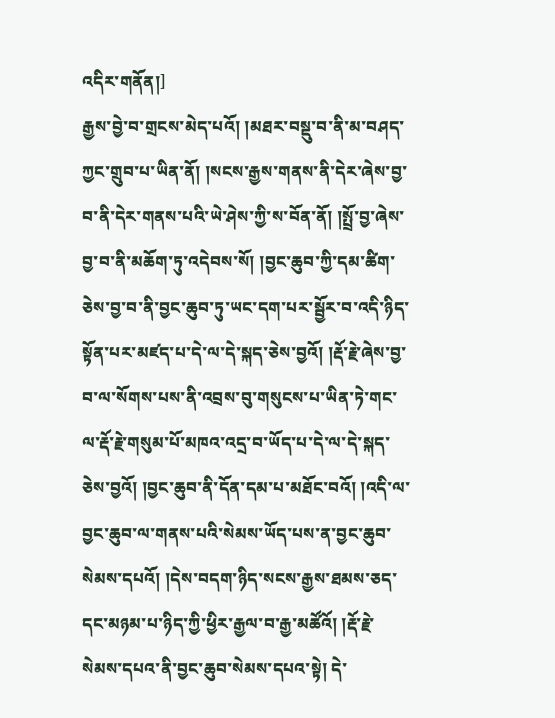འདིར་གནོན།]
རྒྱས་བྱེ་བ་གྲངས་མེད་པའོ། །མཐར་བསྡུ་བ་ནི་མ་བཤད་ཀྱང་གྲུབ་པ་ཡིན་ནོ། །སངས་རྒྱས་གནས་ནི་དེར་ཞེས་བྱ་བ་ནི་དེར་གནས་པའི་ཡེ་ཤེས་ཀྱི་ས་བོན་ནོ། །སྤྲོ་བྱ་ཞེས་བྱ་བ་ནི་མཆོག་ཏུ་འདེབས་སོ། །བྱང་ཆུབ་ཀྱི་དམ་ཚིག་ཅེས་བྱ་བ་ནི་བྱང་ཆུབ་ཏུ་ཡང་དག་པར་སྦྱོར་བ་འདི་ཉིད་སྟོན་པར་མཛད་པ་དེ་ལ་དེ་སྐད་ཅེས་བྱའོ། །རྡོ་རྗེ་ཞེས་བྱ་བ་ལ་སོགས་པས་ནི་འབྲས་བུ་གསུངས་པ་ཡིན་ཏེ་གང་ལ་རྡོ་རྗེ་གསུམ་པོ་མཁའ་འདྲ་བ་ཡོད་པ་དེ་ལ་དེ་སྐད་ཅེས་བྱའོ། །བྱང་ཆུབ་ནི་དོན་དམ་པ་མཐོང་བའོ། །འདི་ལ་བྱང་ཆུབ་ལ་གནས་པའི་སེམས་ཡོད་པས་ན་བྱང་ཆུབ་སེམས་དཔའོ། །དེས་བདག་ཉིད་སངས་རྒྱས་ཐམས་ཅད་དང་མཉམ་པ་ཉིད་ཀྱི་ཕྱིར་རྒྱལ་བ་རྒྱ་མཚོའོ། །རྡོ་རྗེ་སེམས་དཔའ་ནི་བྱང་ཆུབ་སེམས་དཔའ་སྟེ། དེ་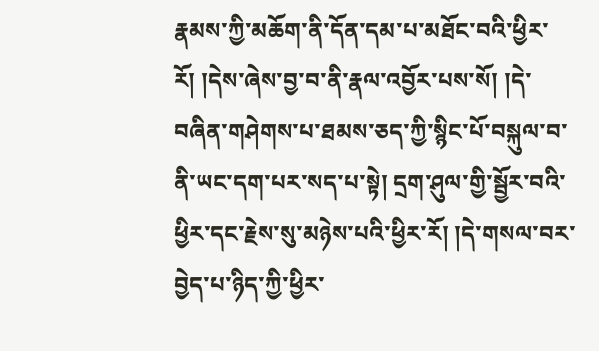རྣམས་ཀྱི་མཆོག་ནི་དོན་དམ་པ་མཐོང་བའི་ཕྱིར་རོ། །དེས་ཞེས་བྱ་བ་ནི་རྣལ་འབྱོར་པས་སོ། །དེ་བཞིན་གཤེགས་པ་ཐམས་ཅད་ཀྱི་སྙིང་པོ་བསྐུལ་བ་ནི་ཡང་དག་པར་སད་པ་སྟེ། དྲག་ཤུལ་གྱི་སྦྱོར་བའི་ཕྱིར་དང་རྗེས་སུ་མཉེས་པའི་ཕྱིར་རོ། །དེ་གསལ་བར་བྱེད་པ་ཉིད་ཀྱི་ཕྱིར་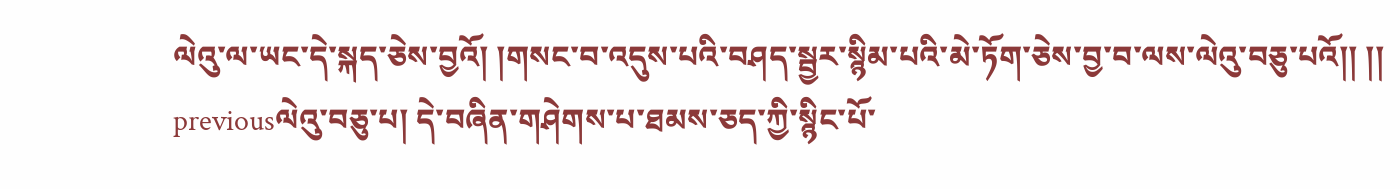ལེའུ་ལ་ཡང་དེ་སྐད་ཅེས་བྱའོ། །གསང་བ་འདུས་པའི་བཤད་སྦྱར་སྙིམ་པའི་མེ་ཏོག་ཅེས་བྱ་བ་ལས་ལེའུ་བཅུ་པའོ།། །།
previousལེའུ་བཅུ་པ། དེ་བཞིན་གཤེགས་པ་ཐམས་ཅད་ཀྱི་སྙིང་པོ་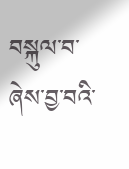བསྐུལ་བ་ཞེས་བྱ་བའི་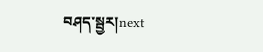བཤད་སྦྱར།next